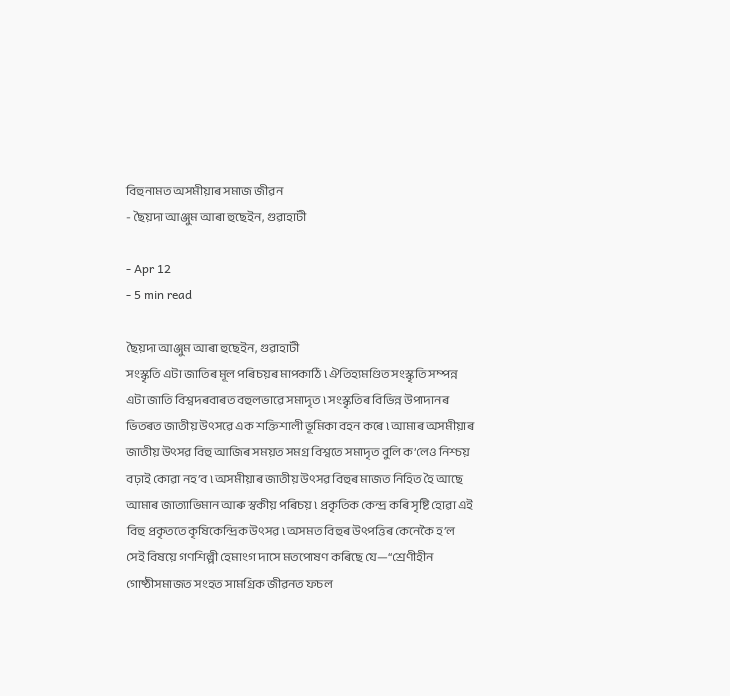বিহুনামত অসমীয়াৰ সমাজ জীৱন
- ছৈয়দা আঞ্জুম আৰা হুছেইন, গুৱাহাটী

- Apr 12
- 5 min read

ছৈয়দা আঞ্জুম আৰা হুছেইন, গুৱাহাটী
সংস্কৃতি এটা জাতিৰ মূল পৰিচয়ৰ মাপকাঠি ৷ ঐতিহ্যমণ্ডিত সংস্কৃতি সম্পন্ন এটা জাতি বিশ্বদৰবাৰত বহুলভাৱে সমাদৃত ৷ সংস্কৃতিৰ বিভিন্ন উপাদানৰ ভিতৰত জাতীয় উৎসৱে এক শক্তিশালী ভূমিকা বহন কৰে ৷ আমাৰ অসমীয়াৰ জাতীয় উৎসৱ বিহু আজিৰ সময়ত সমগ্ৰ বিশ্বতে সমাদৃত বুলি ক’লেও নিশ্চয় বঢ়াই কোৱা নহ’ব ৷ অসমীয়াৰ জাতীয় উৎসৱ বিহুৰ মাজত নিহিত হৈ আছে আমাৰ জাত্যাভিমান আৰু স্বকীয় পৰিচয় ৷ প্ৰকৃতিক কেন্দ্ৰ কৰি সৃষ্টি হোৱা এই বিহু প্ৰকৃততে কৃষিকেন্দ্ৰিক উৎসৱ ৷ অসমত বিহুৰ উৎপত্তিৰ কেনেকৈ হ’ল সেই বিষয়ে গণশিল্পী হেমাংগ দাসে মতপোষণ কৰিছে যে—“শ্ৰেণীহীন গোষ্ঠীসমাজত সংহত সামগ্ৰিক জীৱনত ফচল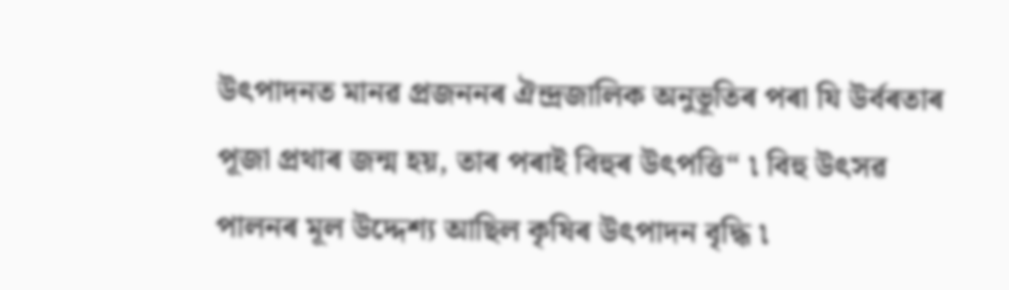উৎপাদনত মানৱ প্ৰজননৰ ঐন্দ্ৰজালিক অনুভূতিৰ পৰা যি উৰ্বৰতাৰ পূজা প্ৰথাৰ জন্ম হয়, তাৰ পৰাই বিহুৰ উৎপত্তি“ ৷ বিহু উৎসৱ পালনৰ মূল উদ্দেশ্য আছিল কৃষিৰ উৎপাদন বৃদ্ধি ৷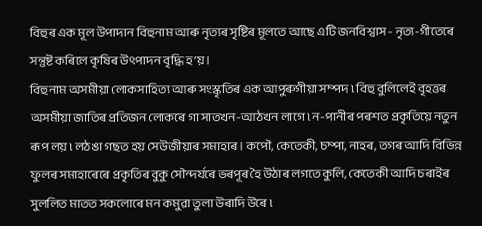বিহুৰ এক মূল উপাদান বিহুনাম আৰু নৃত্যৰ সৃষ্টিৰ মূলতে আছে এটি জনবিশ্বাস - নৃত্য-গীতেৰে সন্তুষ্ট কৰিলে কৃষিৰ উৎপাদন বৃদ্ধি হ’য়।
বিহুনাম অসমীয়া লোকসাহিত্য আৰু সংস্কৃতিৰ এক আপুৰুগীয়া সম্পদ ৷ বিহু বুলিলেই বৃহত্তৰ অসমীয়া জাতিৰ প্ৰতিজন লোকৰে গা সাতখন-আঠখন লাগে ৷ ন-পানীৰ পৰশত প্ৰকৃতিয়ে নতুন ৰূপ লয় ৷ লঠঙা গছত হয় সেউজীয়াৰ সমাহাৰ। কপৌ, কেতেকী, চম্পা, নাহৰ, তগৰ আদি বিভিন্ন ফুলৰ সমাহাৰেৰে প্ৰকৃতিৰ বুকু সৌন্দৰ্যৰে ভৰপূৰ হৈ উঠাৰ লগতে কুলি, কেতেকী আদি চৰাইৰ সুললিত মাতত সকলোৰে মন কমুৱা তুলা উৰাদি উৰে ৷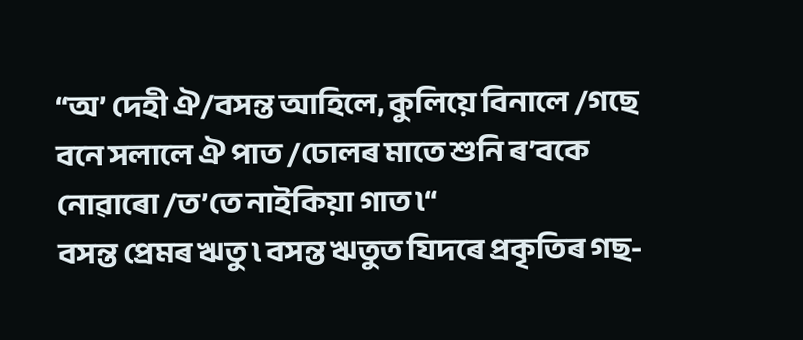“অ’ দেহী ঐ/বসন্ত আহিলে, কুলিয়ে বিনালে /গছে বনে সলালে ঐ পাত /ঢোলৰ মাতে শুনি ৰ’বকে নোৱাৰো /ত’তে নাইকিয়া গাত ৷“
বসন্ত প্ৰেমৰ ঋতু ৷ বসন্ত ঋতুত যিদৰে প্ৰকৃতিৰ গছ-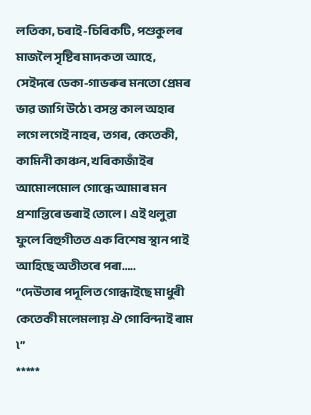লতিকা, চৰাই-চিৰিকটি, পশুকুলৰ মাজলৈ সৃষ্টিৰ মাদকতা আহে, সেইদৰে ডেকা-গাভৰুৰ মনতো প্ৰেমৰ ভাৱ জাগি উঠে ৷ বসন্ত কাল অহাৰ লগে লগেই নাহৰ, তগৰ, কেতেকী, কামিনী কাঞ্চন, খৰিকাজাঁইৰ আমোলমোল গোন্ধে আমাৰ মন প্ৰশান্তিৰে ভৰাই তোলে। এই থলুৱা ফুলে বিহুগীতত এক বিশেষ স্থান পাই আহিছে অতীতৰে পৰা…..
“দেউতাৰ পদূলিত গোন্ধাইছে মাধুৰী
কেতেকী মলেমলায় ঐ গোবিন্দাই ৰাম ৷”
*****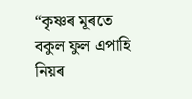“কৃষ্ণৰ মূৰতে বকুল ফুল এপাহি
নিয়ৰ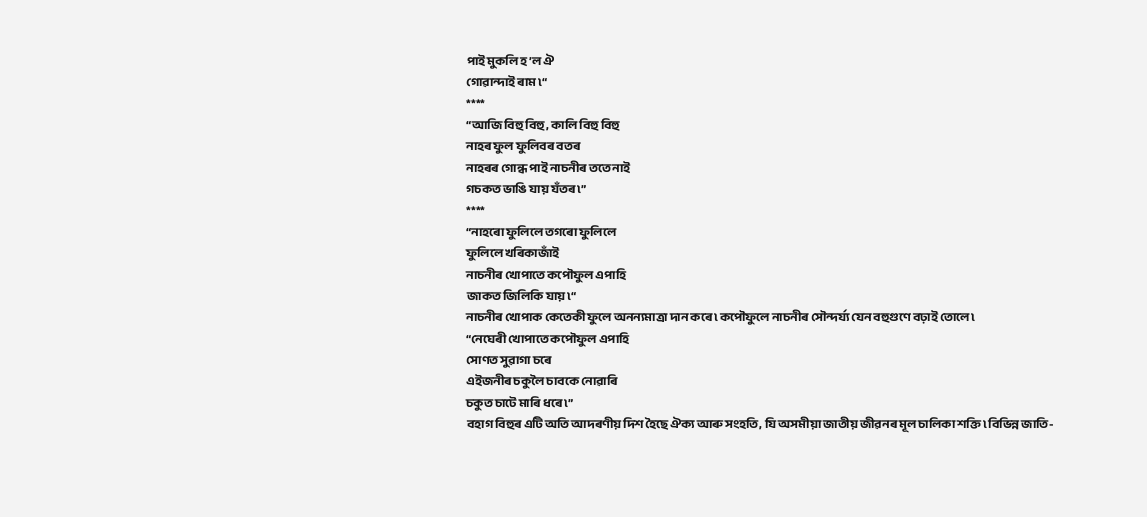পাই মুকলি হ’ল ঐ
গোৱান্দাই ৰাম ৷“
****
“আজি বিহু বিহু, কালি বিহু বিহু
নাহৰ ফুল ফুলিবৰ বতৰ
নাহৰৰ গোন্ধ পাই নাচনীৰ ততে নাই
গচকত ভাঙি যায় যঁতৰ ৷”
****
“নাহৰো ফুলিলে তগৰো ফুলিলে
ফুলিলে খৰিকাজাঁই
নাচনীৰ খোপাতে কপৌফুল এপাহি
জাকত জিলিকি যায় ৷“
নাচনীৰ খোপাক কেতেকী ফুলে অনন্যমাত্ৰা দান কৰে ৷ কপৌফুলে নাচনীৰ সৌন্দৰ্য্য যেন বহুগুণে বঢ়াই তোলে ৷
“নেঘেৰী খোপাতে কপৌফুল এপাহি
সোণত সুৱাগা চৰে
এইজনীৰ চকুলৈ চাবকে নোৱাৰি
চকুত চাটে মাৰি ধৰে ৷”
বহাগ বিহুৰ এটি অতি আদৰণীয় দিশ হৈছে ঐক্য আৰু সংহতি, যি অসমীয়া জাতীয় জীৱনৰ মূল চালিকা শক্তি ৷ বিভিন্ন জাতি-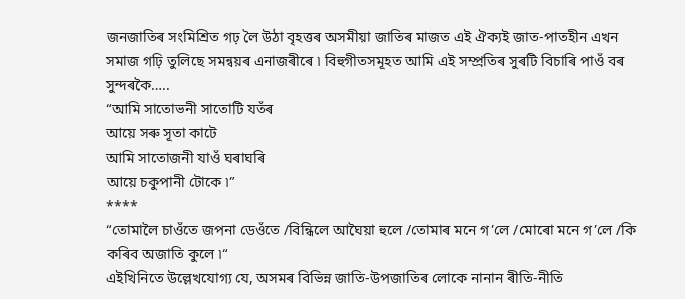জনজাতিৰ সংমিশ্ৰিত গঢ় লৈ উঠা বৃহত্তৰ অসমীয়া জাতিৰ মাজত এই ঐক্যই জাত-পাতহীন এখন সমাজ গঢ়ি তুলিছে সমন্বয়ৰ এনাজৰীৰে ৷ বিহুগীতসমূহত আমি এই সম্প্ৰতিৰ সুৰটি বিচাৰি পাওঁ বৰ সুন্দৰকৈ…..
“আমি সাতোভনী সাতোটি যতঁৰ
আয়ে সৰু সূতা কাটে
আমি সাতোজনী যাওঁ ঘৰাঘৰি
আয়ে চকুপানী টোকে ৷”
****
“তোমালৈ চাওঁতে জপনা ডেওঁতে /বিন্ধিলে আঘৈয়া হুলে /তোমাৰ মনে গ’লে /মোৰো মনে গ’লে /কি কৰিব অজাতি কুলে ৷“
এইখিনিতে উল্লেখযোগ্য যে, অসমৰ বিভিন্ন জাতি-উপজাতিৰ লোকে নানান ৰীতি-নীতি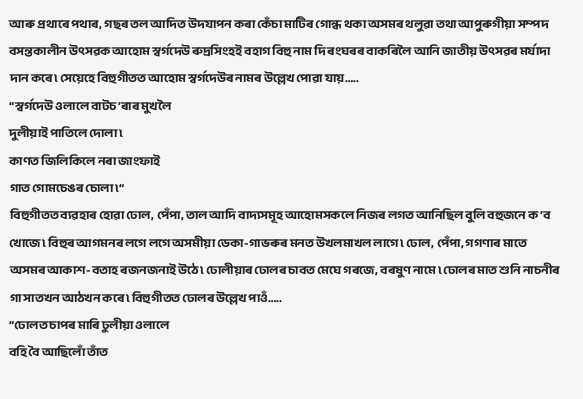আৰু প্ৰথাৰে পথাৰ, গছৰ তল আদিত উদযাপন কৰা কেঁচা মাটিৰ গোন্ধ থকা অসমৰ থলুৱা তথা আপুৰুগীয়া সম্পদ বসন্তকালীন উৎসৱক আহোম স্বৰ্গদেউ ৰুদ্ৰসিংহই বহাগ বিহু নাম দি ৰংঘৰৰ বাকৰিলৈ আনি জাতীয় উৎসৱৰ মৰ্যাদা দান কৰে ৷ সেয়েহে বিহুগীতত আহোম স্বৰ্গদেউৰ নামৰ উল্লেখ পোৱা যায়…..
“স্বৰ্গদেউ ওলালে বাটচ’ৰাৰ মুখলৈ
দুলীয়াই পাতিলে দোলা ৷
কাণত জিলিকিলে নৰা জাংফাই
গাত গোমচেঙৰ চোলা ৷“
বিহুগীতত ব্যৱহাৰ হোৱা ঢোল, পেঁপা, তাল আদি বাদ্যসমূহ আহোমসকলে নিজৰ লগত আনিছিল বুলি বহুজনে ক’ব খোজে ৷ বিহুৰ আগমনৰ লগে লগে অসমীয়া ডেকা-গাভৰুৰ মনত উখলমাখল লাগে ৷ ঢোল, পেঁপা, গগণাৰ মাতে অসমৰ আকাশ-বতাহ ৰজনজনাই উঠে ৷ ঢোলীয়াৰ ঢোলৰ চাবত মেঘে গৰজে, বৰষুণ নামে ৷ ঢোলৰ মাত শুনি নাচনীৰ গা সাতখন আঠখন কৰে ৷ বিহুগীতত ঢোলৰ উল্লেখ পাওঁ…..
“ঢোলত চাপৰ মাৰি ঢুলীয়া ওলালে
বহি বৈ আছিলোঁ তাঁত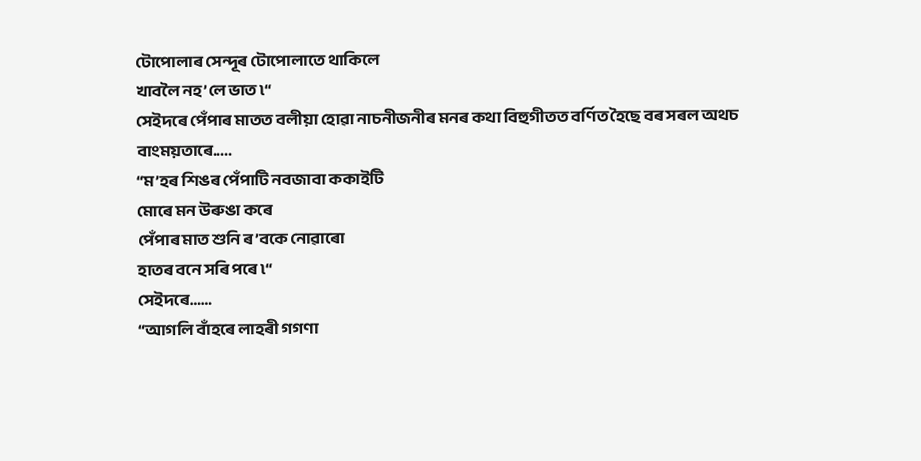টোপোলাৰ সেন্দূৰ টোপোলাতে থাকিলে
খাবলৈ নহ’লে ভাত ৷“
সেইদৰে পেঁপাৰ মাতত বলীয়া হোৱা নাচনীজনীৰ মনৰ কথা বিহুগীতত বৰ্ণিত হৈছে বৰ সৰল অথচ বাংময়তাৰে.....
“ম’হৰ শিঙৰ পেঁপাটি নবজাবা ককাইটি
মোৰে মন উৰুঙা কৰে
পেঁপাৰ মাত শুনি ৰ’বকে নোৱাৰো
হাতৰ বনে সৰি পৰে ৷“
সেইদৰে……
“আগলি বাঁহৰে লাহৰী গগণা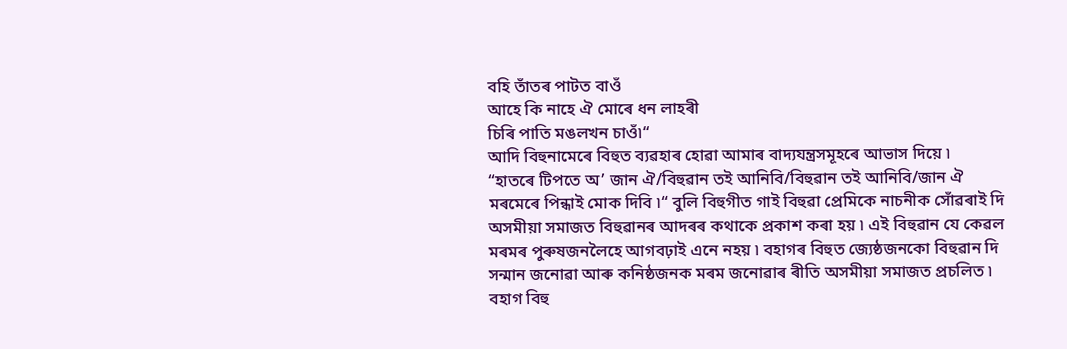বহি তাঁতৰ পাটত বাওঁ
আহে কি নাহে ঐ মোৰে ধন লাহৰী
চিৰি পাতি মঙলখন চাওঁ৷“
আদি বিহুনামেৰে বিহুত ব্যৱহাৰ হোৱা আমাৰ বাদ্যযন্ত্ৰসমূহৰে আভাস দিয়ে ৷
“হাতৰে টিপতে অ’ জান ঐ/বিহুৱান তই আনিবি/বিহুৱান তই আনিবি/জান ঐ মৰমেৰে পিন্ধাই মোক দিবি ৷“ বুলি বিহুগীত গাই বিহুৱা প্ৰেমিকে নাচনীক সোঁৱৰাই দি অসমীয়া সমাজত বিহুৱানৰ আদৰৰ কথাকে প্ৰকাশ কৰা হয় ৷ এই বিহুৱান যে কেৱল মৰমৰ পুৰুষজনলৈহে আগবঢ়াই এনে নহয় ৷ বহাগৰ বিহুত জ্যেষ্ঠজনকো বিহুৱান দি সন্মান জনোৱা আৰু কনিষ্ঠজনক মৰম জনোৱাৰ ৰীতি অসমীয়া সমাজত প্ৰচলিত ৷
বহাগ বিহু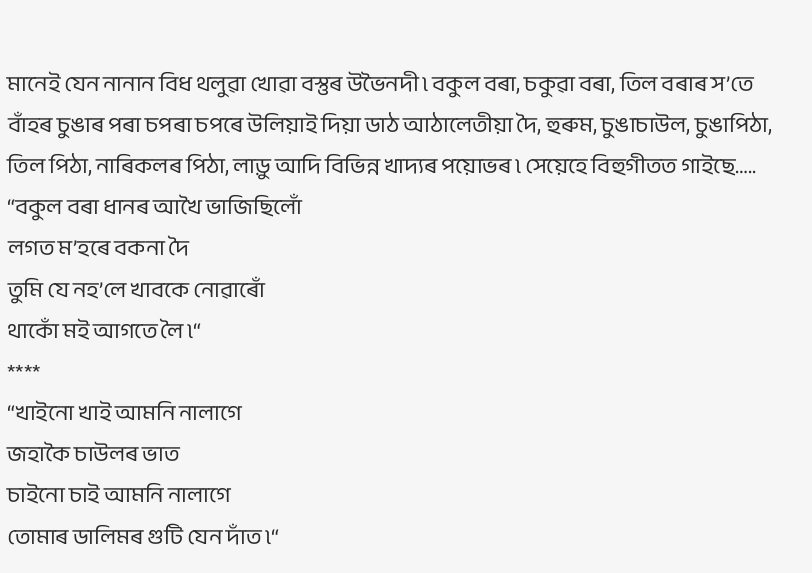মানেই যেন নানান বিধ থলুৱা খোৱা বস্তুৰ উভৈনদী ৷ বকুল বৰা, চকুৱা বৰা, তিল বৰাৰ স’তে বাঁহৰ চুঙাৰ পৰা চপৰা চপৰে উলিয়াই দিয়া ডাঠ আঠালেতীয়া দৈ, হুৰুম, চুঙাচাউল, চুঙাপিঠা, তিল পিঠা, নাৰিকলৰ পিঠা, লাড়ু আদি বিভিন্ন খাদ্যৰ পয়োভৰ ৷ সেয়েহে বিহুগীতত গাইছে…..
“বকুল বৰা ধানৰ আখৈ ভাজিছিলোঁ
লগত ম’হৰে বকনা দৈ
তুমি যে নহ’লে খাবকে নোৱাৰোঁ
থাকোঁ মই আগতে লৈ ৷“
****
“খাইনো খাই আমনি নালাগে
জহাকৈ চাউলৰ ভাত
চাইনো চাই আমনি নালাগে
তোমাৰ ডালিমৰ গুটি যেন দাঁত ৷“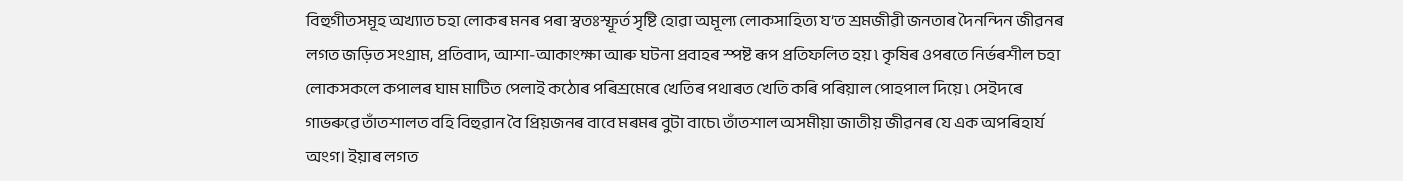বিহুগীতসমূহ অখ্যাত চহা লোকৰ মনৰ পৰা স্বতঃস্ফূৰ্ত সৃষ্টি হোৱা অমূল্য লোকসাহিত্য য’ত শ্ৰমজীৱী জনতাৰ দৈনন্দিন জীৱনৰ লগত জড়িত সংগ্ৰাম, প্ৰতিবাদ, আশা-আকাংক্ষা আৰু ঘটনা প্ৰবাহৰ স্পষ্ট ৰূপ প্ৰতিফলিত হয় ৷ কৃষিৰ ওপৰতে নিৰ্ভৰশীল চহা লোকসকলে কপালৰ ঘাম মাটিত পেলাই কঠোৰ পৰিশ্ৰমেৰে খেতিৰ পথাৰত খেতি কৰি পৰিয়াল পোহপাল দিয়ে ৷ সেইদৰে গাভৰুৱে তাঁতশালত বহি বিহুৱান বৈ প্ৰিয়জনৰ বাবে মৰমৰ বুটা বাচে৷ তাঁতশাল অসমীয়া জাতীয় জীৱনৰ যে এক অপৰিহাৰ্য অংগ। ইয়াৰ লগত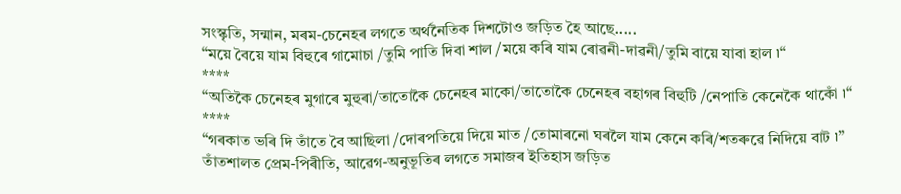সংস্কৃতি, সন্মান, মৰম-চেনেহৰ লগতে অৰ্থনৈতিক দিশটোও জড়িত হৈ আছে.....
“ময়ে বৈয়ে যাম বিহুৰে গামোচা /তুমি পাতি দিবা শাল /ময়ে কৰি যাম ৰোৱনী-দাৱনী/তুমি বায়ে যাবা হাল ৷“
****
“অতিকৈ চেনেহৰ মুগাৰে মুহুৰা/তাতোকৈ চেনেহৰ মাকো/তাতোকৈ চেনেহৰ বহাগৰ বিহুটি /নেপাতি কেনেকৈ থাকোঁ ৷“
****
“গৰকাত ভৰি দি তাঁতে বৈ আছিলা /দোৰপতিয়ে দিয়ে মাত /তোমাৰনো ঘৰলৈ যাম কেনে কৰি/শতৰুৱে নিদিয়ে বাট ৷”
তাঁতশালত প্ৰেম-পিৰীতি, আৱেগ-অনুভূতিৰ লগতে সমাজৰ ইতিহাস জড়িত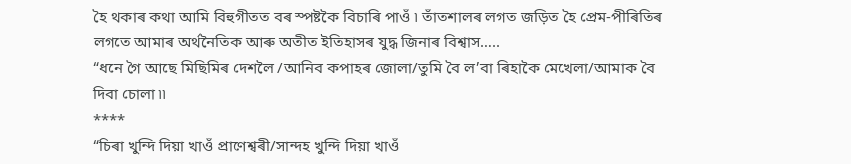হৈ থকাৰ কথা আমি বিহুগীতত বৰ স্পষ্টকৈ বিচাৰি পাওঁ ৷ তাঁতশালৰ লগত জড়িত হৈ প্ৰেম-পীৰিতিৰ লগতে আমাৰ অৰ্থনৈতিক আৰু অতীত ইতিহাসৰ যুদ্ধ জিনাৰ বিশ্বাস…..
“ধনে গৈ আছে মিছিমিৰ দেশলৈ /আনিব কপাহৰ জোলা/তুমি বৈ ল’বা ৰিহাকৈ মেখেলা/আমাক বৈ দিবা চোলা ৷৷
****
“চিৰা খুন্দি দিয়া খাওঁ প্ৰাণেশ্বৰী/সান্দহ খুন্দি দিয়া খাওঁ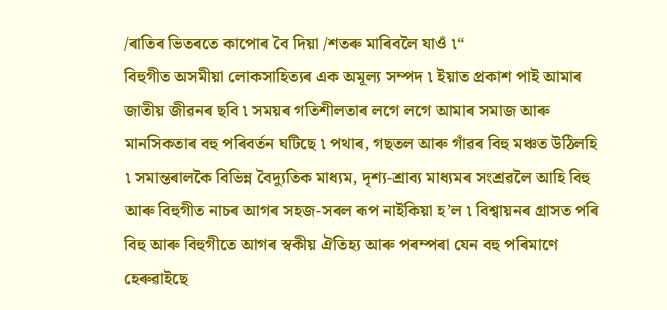/ৰাতিৰ ভিতৰতে কাপোৰ বৈ দিয়া /শতৰু মাৰিবলৈ যাওঁ ৷“
বিহুগীত অসমীয়া লোকসাহিত্যৰ এক অমূল্য সম্পদ ৷ ইয়াত প্ৰকাশ পাই আমাৰ জাতীয় জীৱনৰ ছবি ৷ সময়ৰ গতিশীলতাৰ লগে লগে আমাৰ সমাজ আৰু মানসিকতাৰ বহু পৰিবৰ্তন ঘটিছে ৷ পথাৰ, গছতল আৰু গাঁৱৰ বিহু মঞ্চত উঠিলহি ৷ সমান্তৰালকৈ বিভিন্ন বৈদ্যুতিক মাধ্যম, দৃশ্য-শ্ৰাব্য মাধ্যমৰ সংশ্ৰৱলৈ আহি বিহু আৰু বিহুগীত নাচৰ আগৰ সহজ-সৰল ৰূপ নাইকিয়া হ’ল ৷ বিশ্বায়নৰ গ্ৰাসত পৰি বিহু আৰু বিহুগীতে আগৰ স্বকীয় ঐতিহ্য আৰু পৰম্পৰা যেন বহু পৰিমাণে হেৰুৱাইছে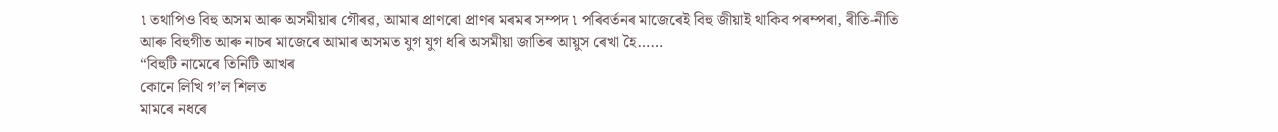৷ তথাপিও বিহু অসম আৰু অসমীয়াৰ গৌৰৱ, আমাৰ প্ৰাণৰো প্ৰাণৰ মৰমৰ সম্পদ ৷ পৰিবৰ্তনৰ মাজেৰেই বিহু জীয়াই থাকিব পৰম্পৰা, ৰীতি-নীতি আৰু বিহুগীত আৰু নাচৰ মাজেৰে আমাৰ অসমত যুগ যুগ ধৰি অসমীয়া জাতিৰ আয়ুস ৰেখা হৈ……
“বিহুটি নামেৰে তিনিটি আখৰ
কোনে লিখি গ’ল শিলত
মামৰে নধৰে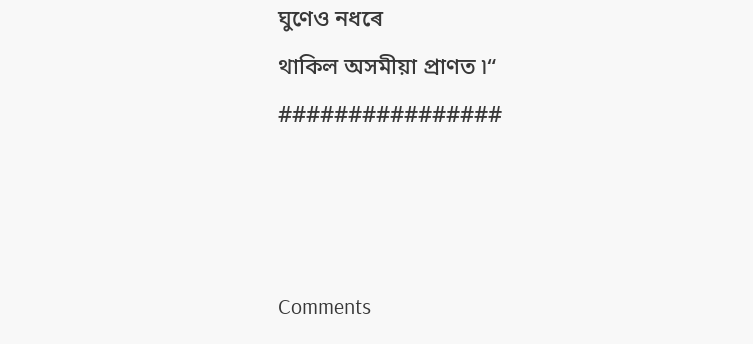ঘুণেও নধৰে
থাকিল অসমীয়া প্ৰাণত ৷“
################



Comments